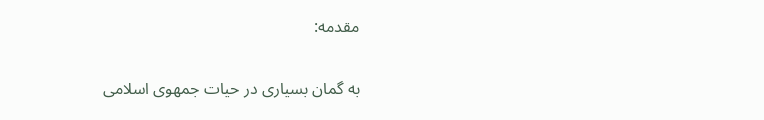مقدمه:

به گمان بسیاری در حیات جمهوی اسلامی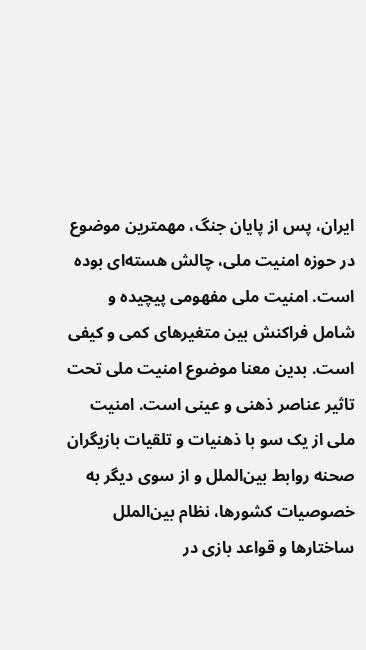ایران، پس از پایان جنگ، مهمترین موضوع در حوزه امنیت ملی، چالش هسته‌ای بوده است. امنیت ملی مفهومی پیچیده و شامل فراکنش بین متغیرهای کمی و کیفی است. بدین معنا موضوع امنیت ملی تحت تاثیر عناصر ذهنی و عینی است. امنیت ملی از یک سو با ذهنیات و تلقیات بازیگران صحنه روابط بین‌الملل و از سوی دیگر به خصوصیات کشورها، نظام بین‌الملل ساختارها و قواعد بازی در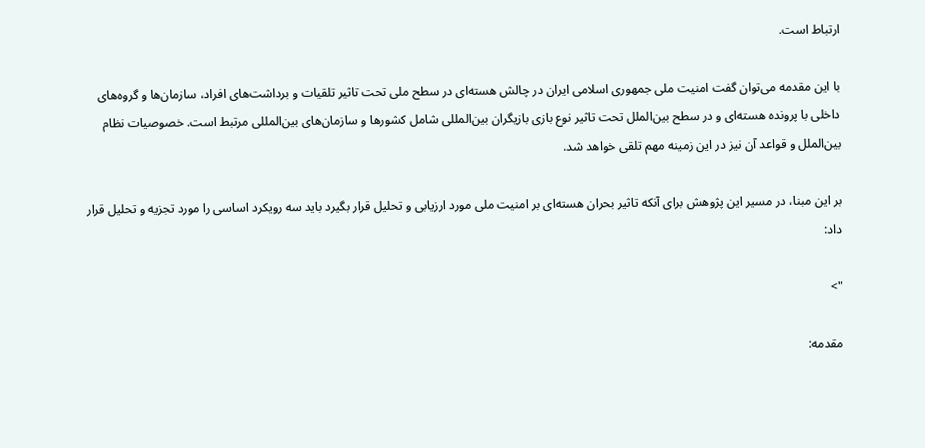ارتباط است.

با این مقدمه می‌توان گفت امنیت ملی جمهوری اسلامی ایران در چالش هسته‌ای در سطح ملی تحت تاثیر تلقیات و برداشت‌های افراد، سازمان‌ها و گروه‌های داخلی با پرونده هسته‌ای و در سطح بین‌الملل تحت تاثیر نوع بازی بازیگران بین‌المللی شامل کشورها و سازمان‌های بین‌المللی مرتبط است. خصوصیات نظام بین‌الملل و قواعد آن نیز در این زمینه مهم تلقی خواهد شد.

بر این مبنا، در مسیر این پژوهش برای آنکه تاثیر بحران هسته‌ای بر امنیت ملی مورد ارزیابی و تحلیل قرار بگیرد باید سه رویکرد اساسی را مورد تجزیه و تحلیل قرار داد:

">

مقدمه: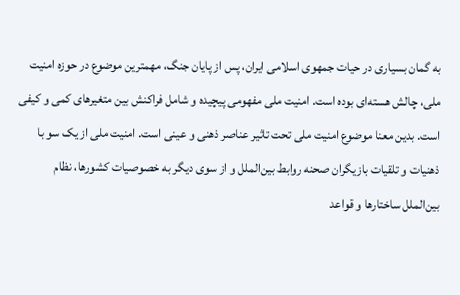به گمان بسیاری در حیات جمهوی اسلامی ایران، پس از پایان جنگ، مهمترین موضوع در حوزه امنیت ملی، چالش هسته‌ای بوده است. امنیت ملی مفهومی پیچیده و شامل فراکنش بین متغیرهای کمی و کیفی است. بدین معنا موضوع امنیت ملی تحت تاثیر عناصر ذهنی و عینی است. امنیت ملی از یک سو با ذهنیات و تلقیات بازیگران صحنه روابط بین‌الملل و از سوی دیگر به خصوصیات کشورها، نظام بین‌الملل ساختارها و قواعد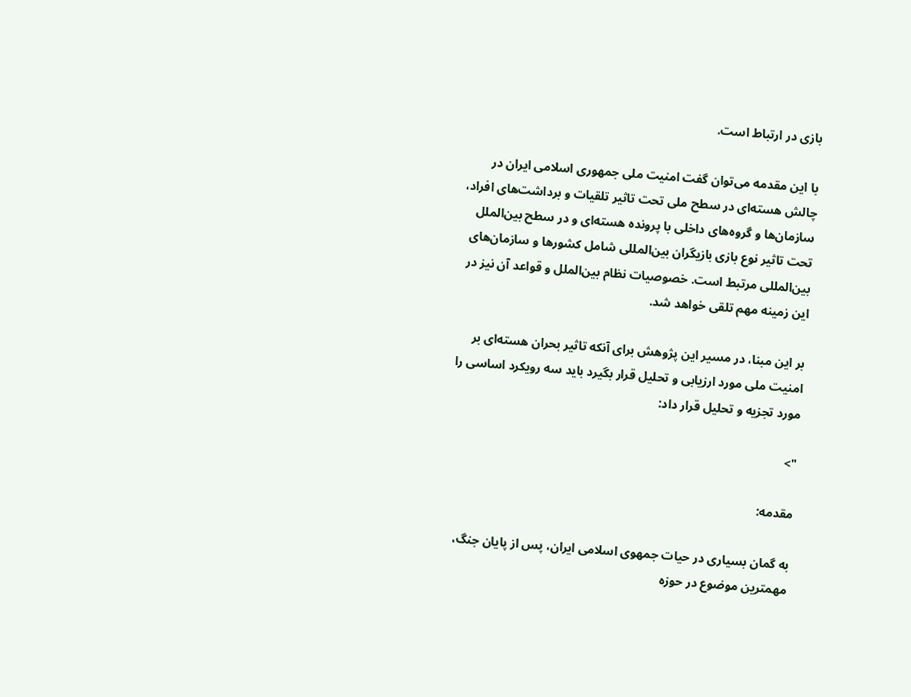بازی در ارتباط است.

با این مقدمه می‌توان گفت امنیت ملی جمهوری اسلامی ایران در چالش هسته‌ای در سطح ملی تحت تاثیر تلقیات و برداشت‌های افراد، سازمان‌ها و گروه‌های داخلی با پرونده هسته‌ای و در سطح بین‌الملل تحت تاثیر نوع بازی بازیگران بین‌المللی شامل کشورها و سازمان‌های بین‌المللی مرتبط است. خصوصیات نظام بین‌الملل و قواعد آن نیز در این زمینه مهم تلقی خواهد شد.

بر این مبنا، در مسیر این پژوهش برای آنکه تاثیر بحران هسته‌ای بر امنیت ملی مورد ارزیابی و تحلیل قرار بگیرد باید سه رویکرد اساسی را مورد تجزیه و تحلیل قرار داد:

">

مقدمه:

به گمان بسیاری در حیات جمهوی اسلامی ایران، پس از پایان جنگ، مهمترین موضوع در حوزه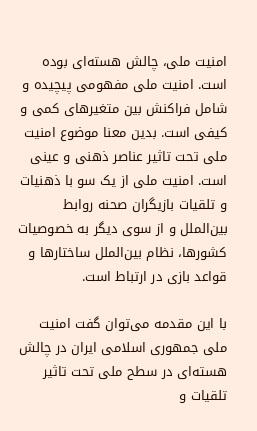امنیت ملی، چالش هسته‌ای بوده است. امنیت ملی مفهومی پیچیده و شامل فراکنش بین متغیرهای کمی و کیفی است. بدین معنا موضوع امنیت ملی تحت تاثیر عناصر ذهنی و عینی است. امنیت ملی از یک سو با ذهنیات و تلقیات بازیگران صحنه روابط بین‌الملل و از سوی دیگر به خصوصیات کشورها، نظام بین‌الملل ساختارها و قواعد بازی در ارتباط است.

با این مقدمه می‌توان گفت امنیت ملی جمهوری اسلامی ایران در چالش هسته‌ای در سطح ملی تحت تاثیر تلقیات و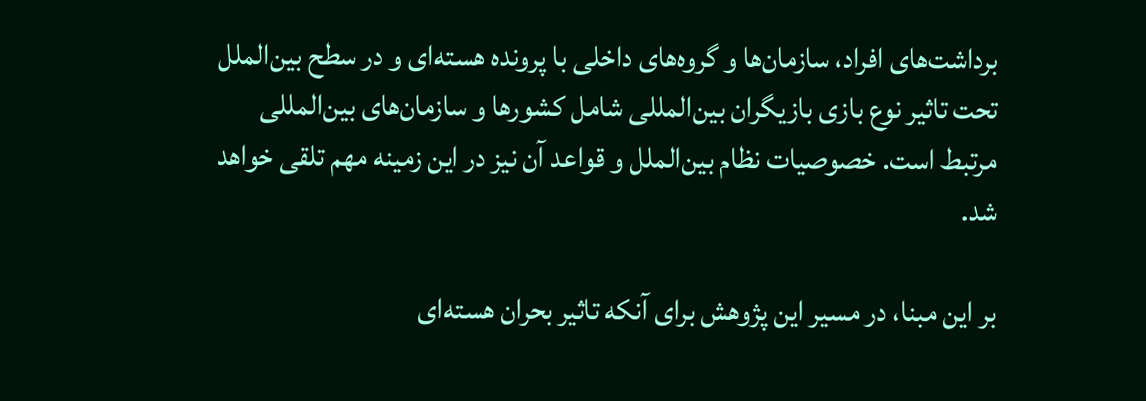برداشت‌های افراد، سازمان‌ها و گروه‌های داخلی با پرونده هسته‌ای و در سطح بین‌الملل تحت تاثیر نوع بازی بازیگران بین‌المللی شامل کشورها و سازمان‌های بین‌المللی مرتبط است. خصوصیات نظام بین‌الملل و قواعد آن نیز در این زمینه مهم تلقی خواهد شد.

بر این مبنا، در مسیر این پژوهش برای آنکه تاثیر بحران هسته‌ای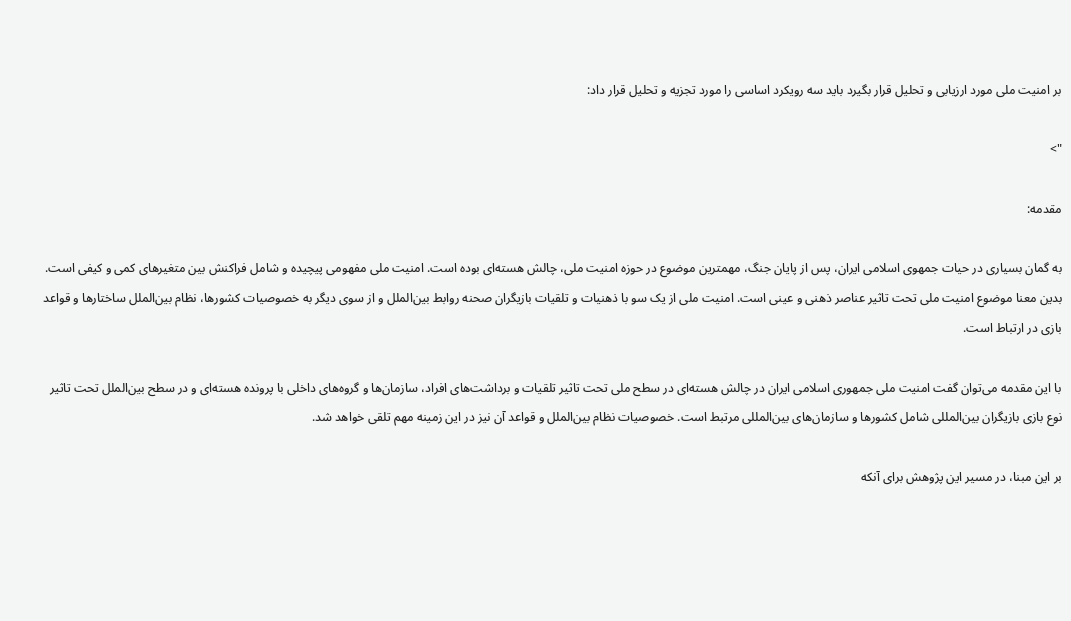بر امنیت ملی مورد ارزیابی و تحلیل قرار بگیرد باید سه رویکرد اساسی را مورد تجزیه و تحلیل قرار داد:

">

مقدمه:

به گمان بسیاری در حیات جمهوی اسلامی ایران، پس از پایان جنگ، مهمترین موضوع در حوزه امنیت ملی، چالش هسته‌ای بوده است. امنیت ملی مفهومی پیچیده و شامل فراکنش بین متغیرهای کمی و کیفی است. بدین معنا موضوع امنیت ملی تحت تاثیر عناصر ذهنی و عینی است. امنیت ملی از یک سو با ذهنیات و تلقیات بازیگران صحنه روابط بین‌الملل و از سوی دیگر به خصوصیات کشورها، نظام بین‌الملل ساختارها و قواعد بازی در ارتباط است.

با این مقدمه می‌توان گفت امنیت ملی جمهوری اسلامی ایران در چالش هسته‌ای در سطح ملی تحت تاثیر تلقیات و برداشت‌های افراد، سازمان‌ها و گروه‌های داخلی با پرونده هسته‌ای و در سطح بین‌الملل تحت تاثیر نوع بازی بازیگران بین‌المللی شامل کشورها و سازمان‌های بین‌المللی مرتبط است. خصوصیات نظام بین‌الملل و قواعد آن نیز در این زمینه مهم تلقی خواهد شد.

بر این مبنا، در مسیر این پژوهش برای آنکه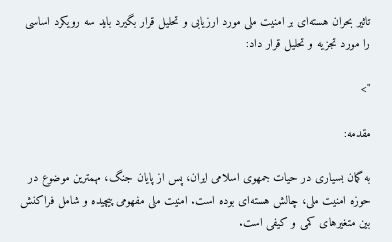تاثیر بحران هسته‌ای بر امنیت ملی مورد ارزیابی و تحلیل قرار بگیرد باید سه رویکرد اساسی را مورد تجزیه و تحلیل قرار داد:

">

مقدمه:

به گمان بسیاری در حیات جمهوی اسلامی ایران، پس از پایان جنگ، مهمترین موضوع در حوزه امنیت ملی، چالش هسته‌ای بوده است. امنیت ملی مفهومی پیچیده و شامل فراکنش بین متغیرهای کمی و کیفی است.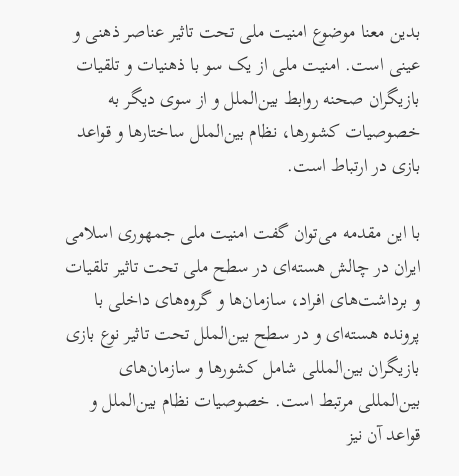بدین معنا موضوع امنیت ملی تحت تاثیر عناصر ذهنی و عینی است. امنیت ملی از یک سو با ذهنیات و تلقیات بازیگران صحنه روابط بین‌الملل و از سوی دیگر به خصوصیات کشورها، نظام بین‌الملل ساختارها و قواعد بازی در ارتباط است.

با این مقدمه می‌توان گفت امنیت ملی جمهوری اسلامی ایران در چالش هسته‌ای در سطح ملی تحت تاثیر تلقیات و برداشت‌های افراد، سازمان‌ها و گروه‌های داخلی با پرونده هسته‌ای و در سطح بین‌الملل تحت تاثیر نوع بازی بازیگران بین‌المللی شامل کشورها و سازمان‌های بین‌المللی مرتبط است. خصوصیات نظام بین‌الملل و قواعد آن نیز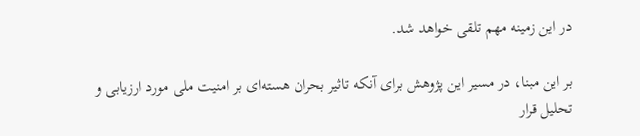در این زمینه مهم تلقی خواهد شد.

بر این مبنا، در مسیر این پژوهش برای آنکه تاثیر بحران هسته‌ای بر امنیت ملی مورد ارزیابی و تحلیل قرار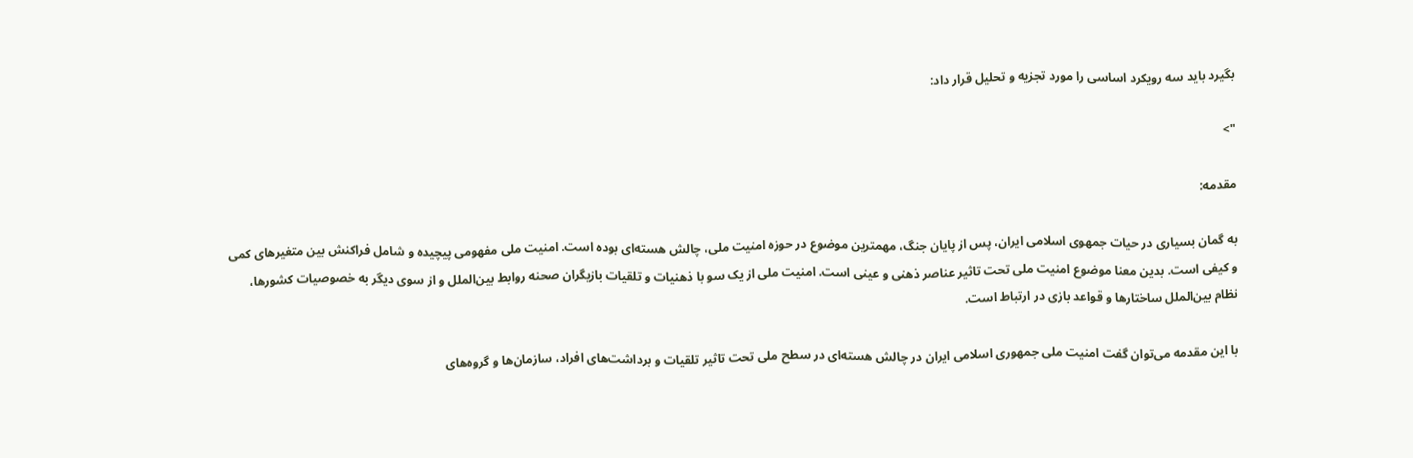بگیرد باید سه رویکرد اساسی را مورد تجزیه و تحلیل قرار داد:

">

مقدمه:

به گمان بسیاری در حیات جمهوی اسلامی ایران، پس از پایان جنگ، مهمترین موضوع در حوزه امنیت ملی، چالش هسته‌ای بوده است. امنیت ملی مفهومی پیچیده و شامل فراکنش بین متغیرهای کمی و کیفی است. بدین معنا موضوع امنیت ملی تحت تاثیر عناصر ذهنی و عینی است. امنیت ملی از یک سو با ذهنیات و تلقیات بازیگران صحنه روابط بین‌الملل و از سوی دیگر به خصوصیات کشورها، نظام بین‌الملل ساختارها و قواعد بازی در ارتباط است.

با این مقدمه می‌توان گفت امنیت ملی جمهوری اسلامی ایران در چالش هسته‌ای در سطح ملی تحت تاثیر تلقیات و برداشت‌های افراد، سازمان‌ها و گروه‌های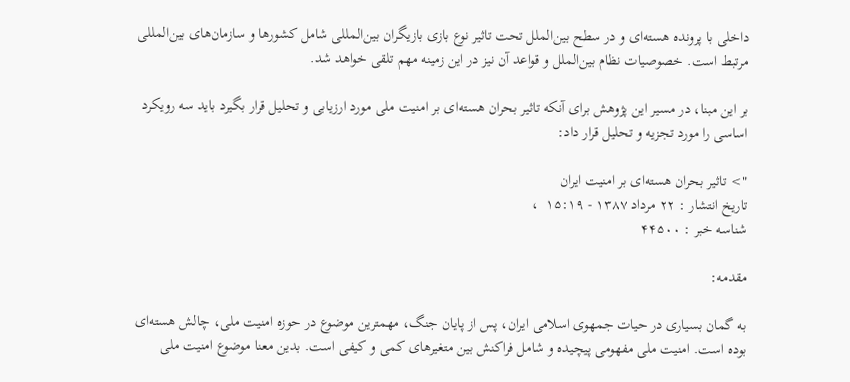داخلی با پرونده هسته‌ای و در سطح بین‌الملل تحت تاثیر نوع بازی بازیگران بین‌المللی شامل کشورها و سازمان‌های بین‌المللی مرتبط است. خصوصیات نظام بین‌الملل و قواعد آن نیز در این زمینه مهم تلقی خواهد شد.

بر این مبنا، در مسیر این پژوهش برای آنکه تاثیر بحران هسته‌ای بر امنیت ملی مورد ارزیابی و تحلیل قرار بگیرد باید سه رویکرد اساسی را مورد تجزیه و تحلیل قرار داد:

"> تاثیر بحران هسته‌ای بر امنیت ایران
تاریخ انتشار : ۲۲ مرداد ۱۳۸۷ - ۱۵:۱۹  ،
شناسه خبر : ۴۴۵۰۰

مقدمه:

به گمان بسیاری در حیات جمهوی اسلامی ایران، پس از پایان جنگ، مهمترین موضوع در حوزه امنیت ملی، چالش هسته‌ای بوده است. امنیت ملی مفهومی پیچیده و شامل فراکنش بین متغیرهای کمی و کیفی است. بدین معنا موضوع امنیت ملی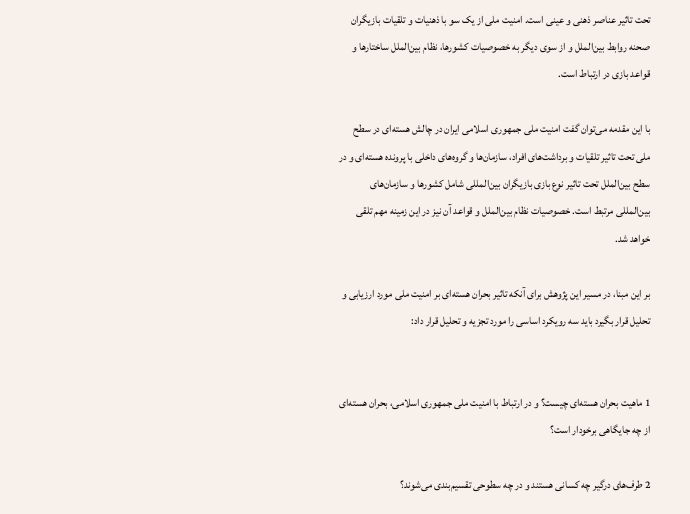تحت تاثیر عناصر ذهنی و عینی است. امنیت ملی از یک سو با ذهنیات و تلقیات بازیگران صحنه روابط بین‌الملل و از سوی دیگر به خصوصیات کشورها، نظام بین‌الملل ساختارها و قواعد بازی در ارتباط است.

با این مقدمه می‌توان گفت امنیت ملی جمهوری اسلامی ایران در چالش هسته‌ای در سطح ملی تحت تاثیر تلقیات و برداشت‌های افراد، سازمان‌ها و گروه‌های داخلی با پرونده هسته‌ای و در سطح بین‌الملل تحت تاثیر نوع بازی بازیگران بین‌المللی شامل کشورها و سازمان‌های بین‌المللی مرتبط است. خصوصیات نظام بین‌الملل و قواعد آن نیز در این زمینه مهم تلقی خواهد شد.

بر این مبنا، در مسیر این پژوهش برای آنکه تاثیر بحران هسته‌ای بر امنیت ملی مورد ارزیابی و تحلیل قرار بگیرد باید سه رویکرد اساسی را مورد تجزیه و تحلیل قرار داد:


1 ماهیت بحران هسته‌ای چیست؟ و در ارتباط با امنیت ملی جمهوری اسلامی، بحران هسته‌ای از چه جایگاهی برخودار است؟

2 طرف‌های درگیر چه کسانی هستند و در چه سطوحی تقسیم‌بندی می‌شوند؟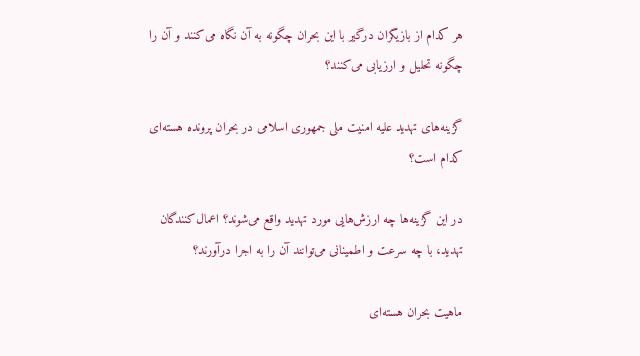هر کدام از بازیگران درگیر با این بحران چگونه به آن نگاه می‌کنند و آن را چگونه تحلیل و ارزیابی می‌کنند؟

گزینه‌های تهدید علیه امنیت ملی جمهوری اسلامی در بحران پرونده هسته‌ای کدام است؟

در این گزینه‌ها چه ارزش‌هایی مورد تهدید واقع می‌شوند؟ اعمال‌کنندگان تهدید، با چه سرعت و اطمینانی می‌توانند آن را به اجرا درآورند؟

ماهیت بحران هسته‌ای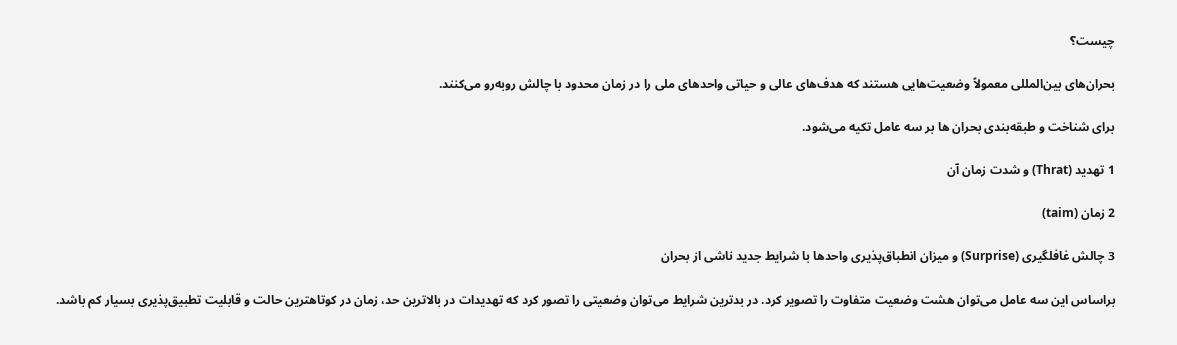چیست؟

بحران‌های بین‌المللی معمولاً وضعیت‌هایی هستند که هدف‌های عالی و حیاتی واحدهای ملی را در زمان محدود با چالش روبه‌رو می‌کنند.

برای شناخت و طبقه‌بندی بحران ها بر سه عامل تکیه می‌شود.

1 تهدید (Thrat) و شدت زمان آن

2 زمان (taim)

3 چالش غافلگیری (Surprise) و میزان انطباق‌پذیری واحدها با شرایط جدید ناشی از بحران

براساس این سه عامل می‌توان هشت وضعیت متفاوت را تصویر کرد. در بدترین شرایط می‌توان وضعیتی را تصور کرد که تهدیدات در بالاترین حد، زمان در کوتاهترین حالت و قابلیت تطبیق‌پذیری بسیار کم باشد.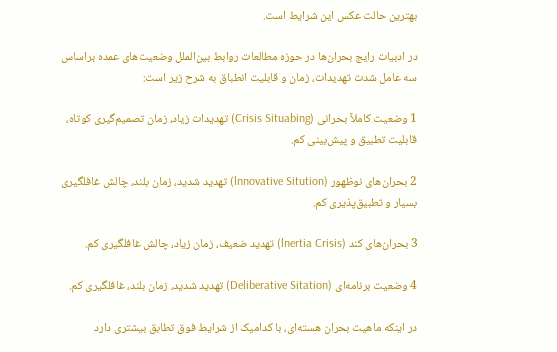بهترین حالت عکس این شرایط است.

در ادبیات رایج بحران‌ها در حوزه مطالعات روابط بین‌الملل وضعیت‌های عمده براساس سه عامل شدت تهدیدات، زمان و قابلیت انطباق به شرح زیر است:

1 وضعیت کاملاً بحرانی (Crisis Situabing) تهدیدات زیاد، زمان تصمیم‌گیری کوتاه، قابلیت تطبیق و پیش‌بینی کم.

2 بحران‌های نوظهور (lnnovative Sitution) تهدید شدید، زمان بلند، چالش غافلگیری بسیار و تطبیق‌پذیری کم.

3 بحران‌های کند (lnertia Crisis) تهدید ضعیف، زمان زیاد، چالش غافلگیری کم.

4 وضعیت برنامه‌ای (Deliberative Sitation) تهدید شدید، زمان بلند، غافلگیری کم.

در اینکه ماهیت بحران هسته‌ای، با کدامیک از شرایط فوق تطابق بیشتری دارد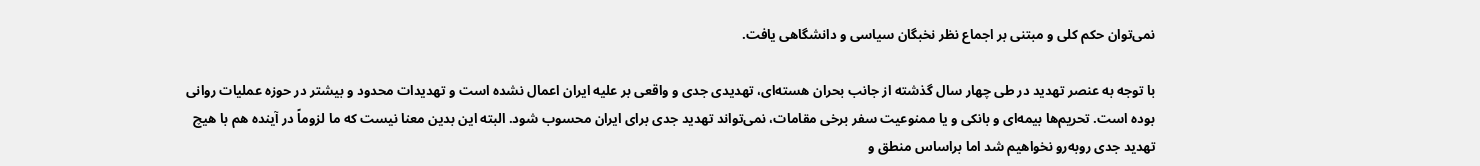نمی‌توان حکم کلی و مبتنی بر اجماع نظر نخبگان سیاسی و دانشگاهی یافت.

با توجه به عنصر تهدید در طی چهار سال گذشته از جانب بحران هسته‌ای، تهدیدی جدی و واقعی بر علیه ایران اعمال نشده است و تهدیدات محدود و بیشتر در حوزه عملیات روانی بوده است. تحریم‌ها بیمه‌ای و بانکی و یا ممنوعیت سفر برخی مقامات، نمی‌تواند تهدید جدی برای ایران محسوب شود. البته این بدین معنا نیست که ما لزوماً در آینده هم با هیچ تهدید جدی روبه‌رو نخواهیم شد اما براساس منطق و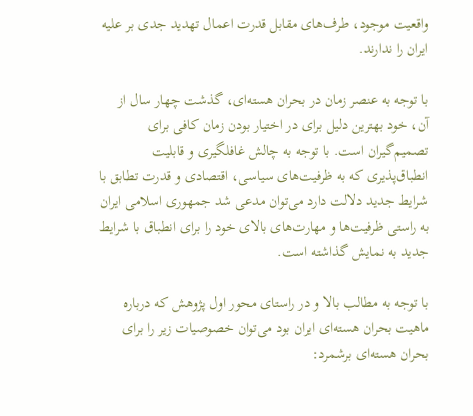واقعیت موجود، طرف‌های مقابل قدرت اعمال تهدید جدی بر علیه ایران را ندارند.

با توجه به عنصر زمان در بحران هسته‌ای، گذشت چهار سال از آن، خود بهترین دلیل برای در اختیار بودن زمان کافی برای تصمیم‌گیران است. با توجه به چالش غافلگیری و قابلیت انطباق‌پذیری که به ظرفیت‌های سیاسی، اقتصادی و قدرت تطابق با شرایط جدید دلالت دارد می‌توان مدعی شد جمهوری اسلامی ایران به راستی ظرفیت‌ها و مهارت‌های بالای خود را برای انطباق با شرایط جدید به نمایش گذاشته است.

با توجه به مطالب بالا و در راستای محور اول پژوهش که درباره ماهیت بحران هسته‌ای ایران بود می‌توان خصوصیات زیر را برای بحران هسته‌ای برشمرد: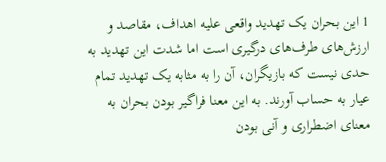1 این بحران یک تهدید واقعی علیه اهداف، مقاصد و ارزش‌های طرف‌های درگیری است اما شدت این تهدید به حدی نیست که بازیگران، آن را به مثابه یک تهدید تمام عیار به حساب آورند. به این معنا فراگیر بودن بحران به معنای اضطراری و آنی بودن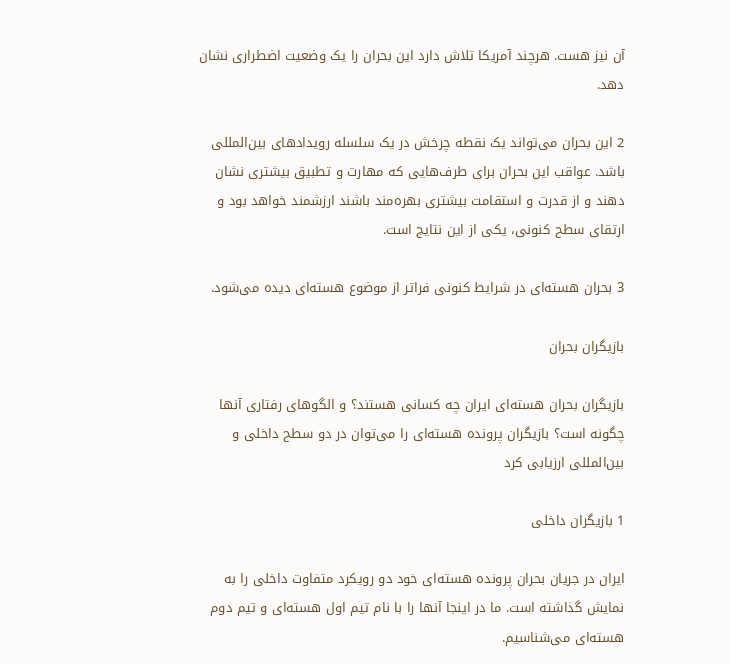آن نیز هست. هرچند آمریکا تلاش دارد این بحران را یک وضعیت اضطراری نشان دهد.

2 این بحران می‌تواند یک نقطه چرخش در یک سلسله رویدادهای بین‌المللی باشد. عواقب این بحران برای طرف‌هایی که مهارت و تطبیق بیشتری نشان دهند و از قدرت و استقامت بیشتری بهره‌مند باشند ارزشمند خواهد بود و ارتقای سطح کنونی، یکی از این نتایج است.

3 بحران هسته‌ای در شرایط کنونی فراتر از موضوع هسته‌ای دیده می‌شود.

بازیگران بحران

بازیگران بحران هسته‌ای ایران چه کسانی هستند؟ و الگوهای رفتاری آنها چگونه است؟ بازیگران پرونده هسته‌ای را می‌توان در دو سطح داخلی و بین‌المللی ارزیابی کرد

1 بازیگران داخلی

ایران در جریان بحران پرونده هسته‌ای خود دو رویکرد متفاوت داخلی را به نمایش گذاشته است. ما در اینجا آنها را با نام تیم اول هسته‌ای و تیم دوم هسته‌ای می‌شناسیم.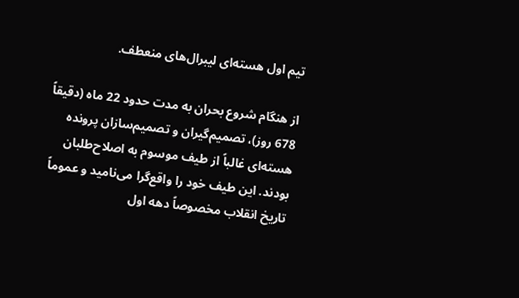تیم اول هسته‌ای لیبرال‌های منعطف.

از هنگام شروع بحران به مدت حدود 22 ماه (دقیقاً 678 روز)، تصمیم‌گیران و تصمیم‌سازان پرونده هسته‌ای غالباً از طیف موسوم به اصلاح‌طلبان بودند. این طیف خود را واقع‌گرا می‌نامید و عموماً تاریخ انقلاب مخصوصاً دهه اول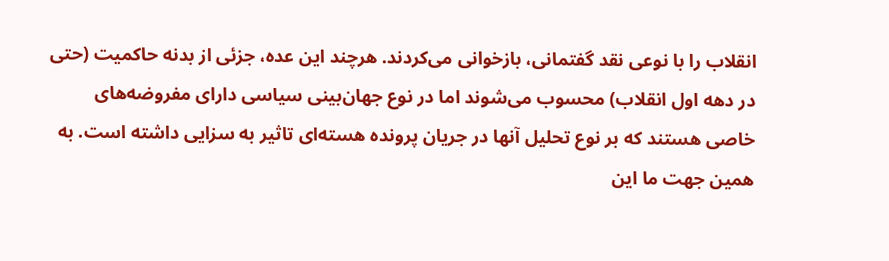انقلاب را با نوعی نقد گفتمانی، بازخوانی می‌کردند. هرچند این عده، جزئی از بدنه حاکمیت (حتی در دهه اول انقلاب) محسوب می‌شوند اما در نوع جهان‌بینی سیاسی دارای مفروضه‌های خاصی هستند که بر نوع تحلیل آنها در جریان پرونده هسته‌ای تاثیر به سزایی داشته است. به همین جهت ما این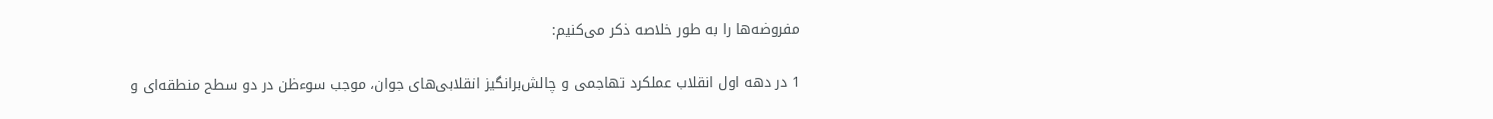مفروضه‌ها را به طور خلاصه ذکر می‌کنیم:

1 در دهه اول انقلاب عملکرد تهاجمی و چالش‌برانگیز انقلابی‌های جوان، موجب سوءظن در دو سطح منطقه‌ای و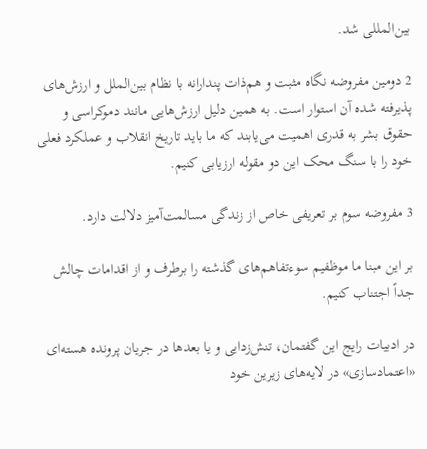بین‌المللی شد.

2 دومین مفروضه نگاه مثبت و هم‌ذات‌ پندارانه با نظام بین‌الملل و ارزش‌های پذیرفته شده آن استوار است. به همین دلیل ارزش‌هایی مانند دموکراسی و حقوق بشر به قدری اهمیت می‌یابند که ما باید تاریخ انقلاب و عملکرد فعلی خود را با سنگ محک این دو مقوله ارزیابی کنیم.

3 مفروضه سوم بر تعریفی خاص از زندگی مسالمت‌آمیز دلالت دارد.

بر این مبنا ما موظفیم سوءتفاهم‌های گذشته را برطرف و از اقدامات چالش جداً اجتناب کنیم.

در ادبیات رایج این گفتمان، تنش‌زدایی و یا بعدها در جریان پرونده هسته‌ای «اعتمادسازی» در لایه‌های زیرین خود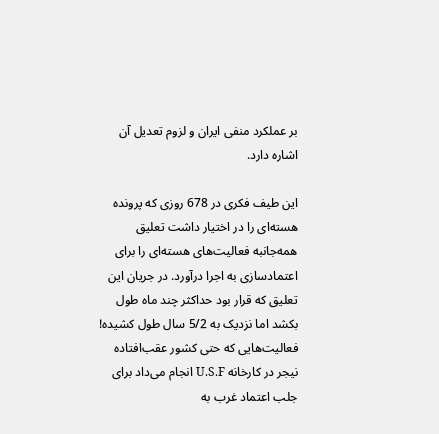بر عملکرد منفی ایران و لزوم تعدیل آن اشاره دارد.

این طیف فکری در 678 روزی که پرونده هسته‌ای را در اختیار داشت تعلیق همه‌جانبه فعالیت‌های هسته‌ای را برای اعتمادسازی به اجرا درآورد. در جریان این تعلیق که قرار بود حداکثر چند ماه طول بکشد اما نزدیک به 5/2 سال طول کشیده! فعالیت‌هایی که حتی کشور عقب‌افتاده نیجر در کارخانه U.S.F انجام می‌داد برای جلب اعتماد غرب به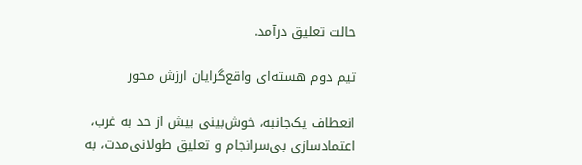حالت تعلیق درآمد.

تیم دوم هسته‌ای واقع‌گرایان ارزش‌ محور

انعطاف یک‌جانبه، خوش‌بینی بیش از حد به غرب، اعتمادسازی بی‌سرانجام و تعلیق طولانی‌مدت، به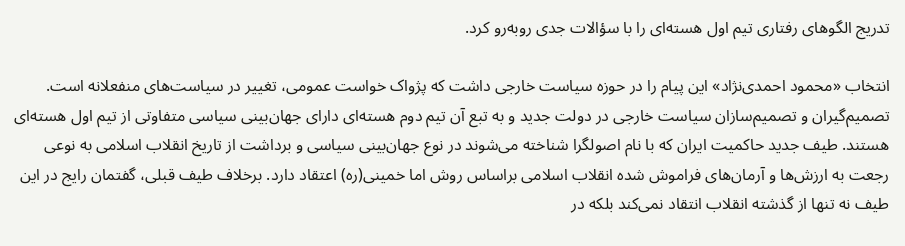تدریج الگوهای رفتاری تیم اول هسته‌ای را با سؤالات جدی روبه‌رو کرد.

انتخاب «محمود احمدی‌نژاد» این پیام را در حوزه سیاست خارجی داشت که پژواک خواست عمومی، تغییر در سیاست‌های منفعلانه است. تصمیم‌گیران و تصمیم‌سازان سیاست خارجی در دولت جدید و به تبع آن تیم دوم هسته‌ای دارای جهان‌بینی سیاسی متفاوتی از تیم اول هسته‌ای هستند. طیف جدید حاکمیت ایران که با نام اصولگرا شناخته می‌شوند در نوع جهان‌بینی سیاسی و برداشت از تاریخ انقلاب اسلامی به نوعی رجعت به ارزش‌ها و آرمان‌های فراموش‌ شده انقلاب اسلامی براساس روش اما خمینی(ره) اعتقاد دارد. برخلاف طیف قبلی، گفتمان رایج در این طیف نه تنها از گذشته انقلاب انتقاد نمی‌کند بلکه در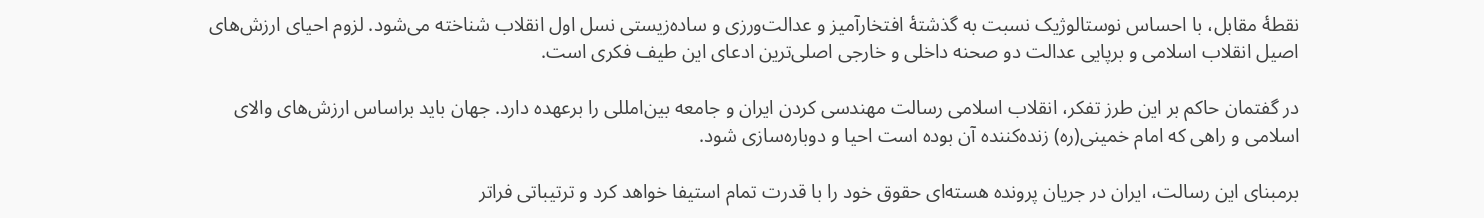نقطۀ مقابل، با احساس نوستالوژیک نسبت به گذشتۀ افتخارآمیز و عدالت‌ورزی و ساده‌زیستی نسل اول انقلاب شناخته می‌شود. لزوم احیای ارزش‌های اصیل انقلاب اسلامی و برپایی عدالت دو صحنه داخلی و خارجی اصلی‌ترین ادعای این طیف فکری است.

در گفتمان حاکم بر این طرز تفکر، انقلاب اسلامی رسالت مهندسی کردن ایران و جامعه بین‌امللی را برعهده دارد. جهان باید براساس ارزش‌های والای اسلامی و راهی که امام خمینی(ره) زنده‌کننده آن بوده است احیا و دوباره‌سازی شود.

برمبنای این رسالت، ایران در جریان پرونده هسته‌ای حقوق خود را با قدرت تمام استیفا خواهد کرد و ترتیباتی فراتر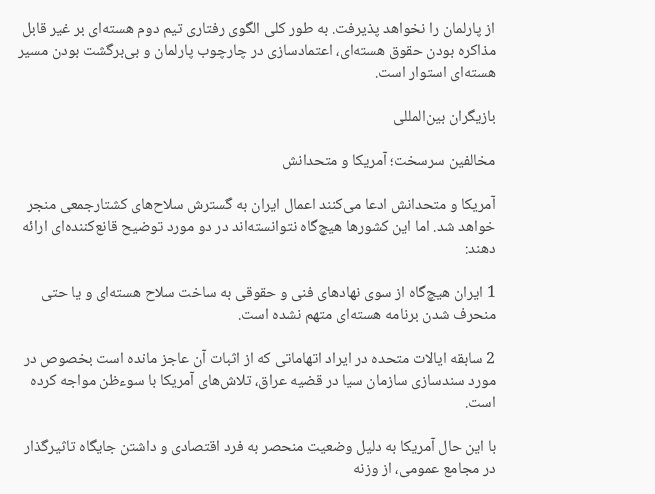از پارلمان را نخواهد پذیرفت. به طور کلی الگوی رفتاری تیم دوم هسته‌ای بر غیر قابل مذاکره بودن حقوق هسته‌ای، اعتمادسازی در چارچوب پارلمان و بی‌برگشت بودن مسیر هسته‌ای استوار است.

بازیگران بین‌المللی

مخالفین سرسخت؛ آمریکا و متحدانش

آمریکا و متحدانش ادعا می‌کنند اعمال ایران به گسترش سلاح‌های کشتارجمعی منجر خواهد شد. اما این کشورها هیچ‌گاه نتوانسته‌اند در دو مورد توضیح قانع‌کننده‌ای ارائه دهند:

1 ایران هیچ‌گاه از سوی نهادهای فنی و حقوقی به ساخت سلاح هسته‌ای و یا حتی منحرف شدن برنامه هسته‌ای متهم نشده است.

2 سابقه ایالات متحده در ایراد اتهاماتی که از اثبات آن عاجز مانده است بخصوص در مورد سندسازی سازمان سیا در قضیه عراق، تلاش‌های آمریکا با سوءظن مواجه کرده است.

با این حال آمریکا به دلیل وضعیت منحصر به فرد اقتصادی و داشتن جایگاه تاثیرگذار در مجامع عمومی، از وزنه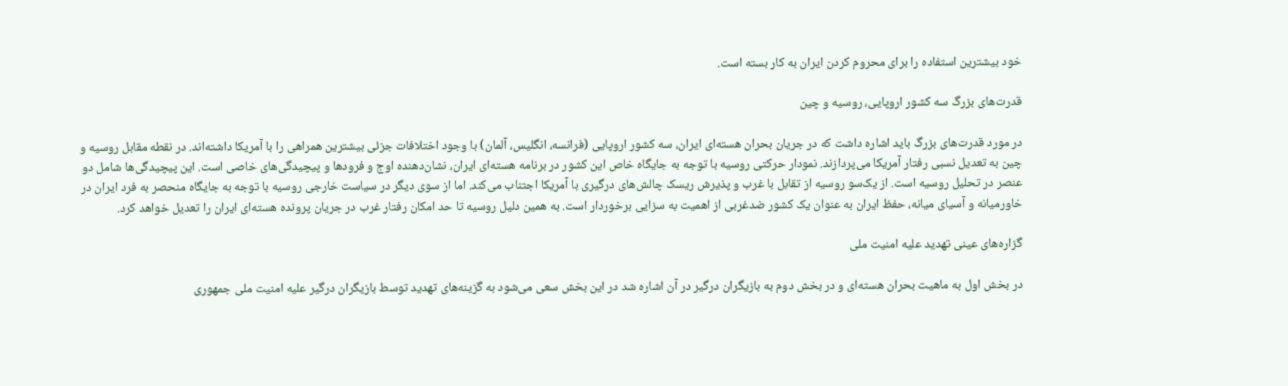خود بیشترین استفاده را برای محروم کردن ایران به کار بسته است.

قدرت‌های بزرگ سه کشور اروپایی، روسیه و چین

در مورد قدرت‌های بزرگ باید اشاره داشت که در جریان بحران هسته‌ای ایران، سه کشور اروپایی (فرانسه، انگلیس، آلمان) با وجود اختلافات جزئی بیشترین همراهی را با آمریکا داشته‌اند. در نقطه مقابل روسیه و چین به تعدیل نسبی رفتار آمریکا می‌پردازند. نمودار حرکتی روسیه با توجه به جایگاه خاص این کشور در برنامه هسته‌ای ایران، نشان‌دهنده اوج و فرودها و پیچیدگی‌های خاصی است. این پیچیدگی‌ها شامل دو عنصر در تحلیل روسیه است. از یک‌سو روسیه از تقابل با غرب و پذیرش ریسک چالش‌های درگیری با آمریکا اجتناب می‌کند. اما از سوی دیگر در سیاست خارجی روسیه با توجه به جایگاه منحصر به فرد ایران در خاورمیانه و آسیای میانه، حفظ ایران به عنوان یک کشور ضدغربی از اهمیت به سزایی برخوردار است. به همین دلیل روسیه تا حد امکان رفتار غرب در جریان پرونده هسته‌ای ایران را تعدیل خواهد کرد.

گزاره‌های عینی تهدید علیه امنیت ملی‌

در بخش اول به ماهیت بحران هسته‌ای و در بخش دوم به بازیگران درگیر در آن اشاره شد در این بخش سعی می‌شود به گزینه‌های تهدید توسط بازیگران درگیر علیه امنیت ملی جمهوری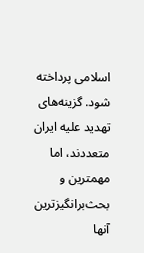اسلامی پرداخته شود. گزینه‌های تهدید علیه ایران متعددند، اما مهمترین و بحث‌برانگیزترین آنها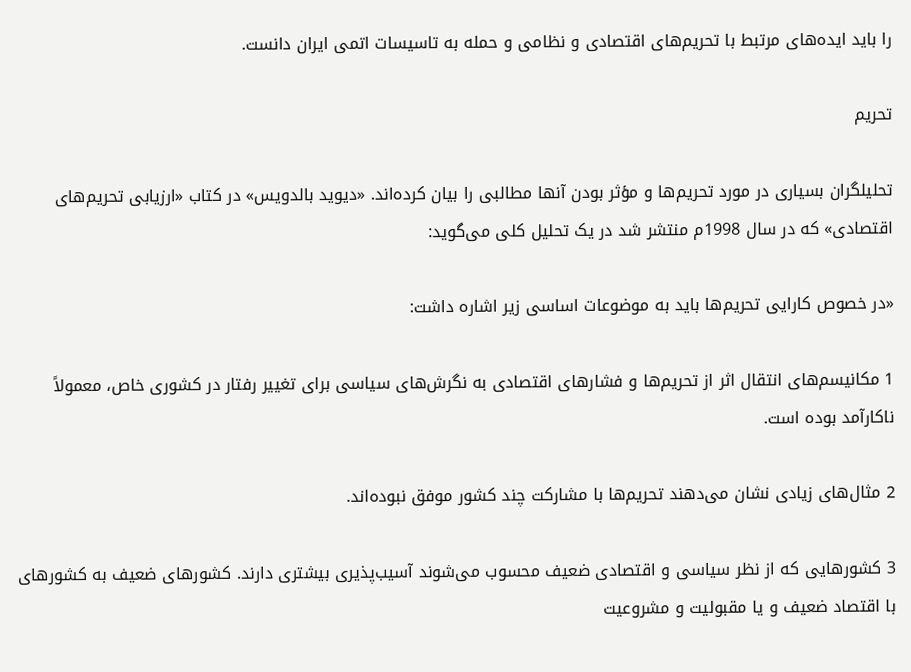را باید ایده‌های مرتبط با تحریم‌های اقتصادی و نظامی و حمله به تاسیسات اتمی ایران دانست.

تحریم

تحلیلگران بسیاری در مورد تحریم‌ها و مؤثر بودن آنها مطالبی را بیان کرده‌اند. «دیوید بالدویس» در کتاب «ارزیابی تحریم‌های اقتصادی» که در سال 1998م منتشر شد در یک تحلیل کلی می‌گوید:

«در خصوص کارایی تحریم‌ها باید به موضوعات اساسی زیر اشاره داشت:

1 مکانیسم‌های انتقال اثر از تحریم‌ها و فشارهای اقتصادی به نگرش‌های سیاسی برای تغییر رفتار در کشوری خاص، معمولاً ناکارآمد بوده است.

2 مثال‌های زیادی نشان می‌دهند تحریم‌ها با مشارکت چند کشور موفق نبوده‌اند.

3 کشورهایی که از نظر سیاسی و اقتصادی ضعیف محسوب می‌شوند آسیب‌پذیری بیشتری دارند. کشورهای ضعیف به کشورهای با اقتصاد ضعیف و یا مقبولیت و مشروعیت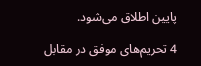پایین اطلاق می‌شود.

4 تحریم‌های موفق در مقابل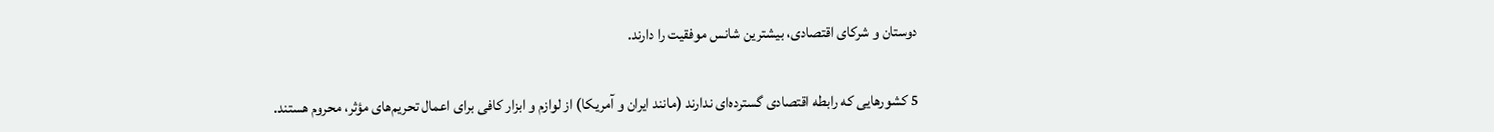دوستان و شرکای اقتصادی، بیشترین شانس موفقیت را دارند.

5 کشورهایی که رابطه اقتصادی گسترده‌ای ندارند (مانند ایران و آمریکا) از لوازم و ابزار کافی برای اعمال تحریم‌های مؤثر، محروم هستند.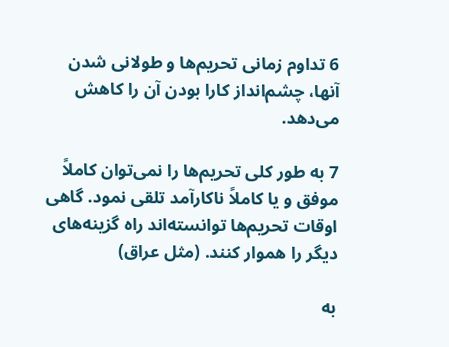6 تداوم زمانی تحریم‌ها و طولانی شدن آنها، چشم‌انداز کارا بودن آن را کاهش می‌دهد.

7 به طور کلی تحریم‌ها را نمی‌توان کاملاً موفق و یا کاملاً ناکارآمد تلقی نمود. گاهی اوقات تحریم‌ها توانسته‌اند راه گزینه‌های دیگر را هموار کنند. (مثل عراق)

به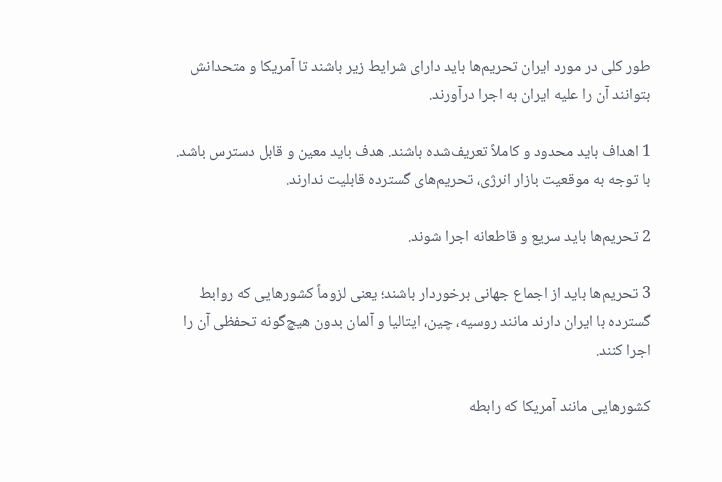طور کلی در مورد ایران تحریم‌ها باید دارای شرایط زیر باشند تا آمریکا و متحدانش بتوانند آن را علیه ایران به اجرا درآورند.

1 اهداف باید محدود و کاملاً تعریف‌شده باشند. هدف باید معین و قابل دسترس باشد. با توجه به موقعیت بازار انرژی، تحریم‌های گسترده قابلیت ندارند.

2 تحریم‌ها باید سریع و قاطعانه اجرا شوند.

3 تحریم‌ها باید از اجماع جهانی برخوردار باشند؛ یعنی لزوماً کشورهایی که روابط گسترده با ایران دارند مانند روسیه، چین، ایتالیا و آلمان بدون هیچ‌گونه تحفظی آن را اجرا کنند.

کشورهایی مانند آمریکا که رابطه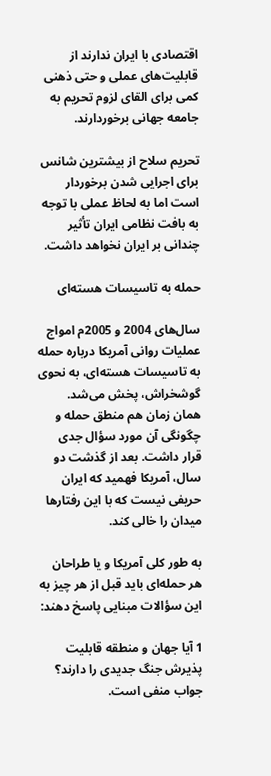اقتصادی با ایران ندارند از قابلیت‌های عملی و حتی ذهنی کمی برای القای لزوم تحریم به جامعه جهانی برخوردارند.

تحریم سلاح از بیشترین شانس برای اجرایی شدن برخوردار است اما به لحاظ عملی با توجه به بافت نظامی ایران تأثیر چندانی بر ایران نخواهد داشت.

حمله به تاسیسات هسته‌ای

سال‌های 2004 و 2005م امواج عملیات روانی آمریکا درباره حمله به تاسیسات هسته‌ای، به نحوی گوشخراش، پخش می‌شد. همان زمان هم منطق حمله و چگونگی آن مورد سؤال جدی قرار داشت. بعد از گذشت دو سال، آمریکا فهمید که ایران حریفی نیست که با این رفتارها میدان را خالی کند.

به طور کلی آمریکا و یا طراحان هر حمله‌ای باید قبل از هر چیز به این سؤالات مبنایی پاسخ دهند:

1 آیا جهان و منطقه قابلیت پذیرش جنگ جدیدی را دارند؟ جواب منفی است.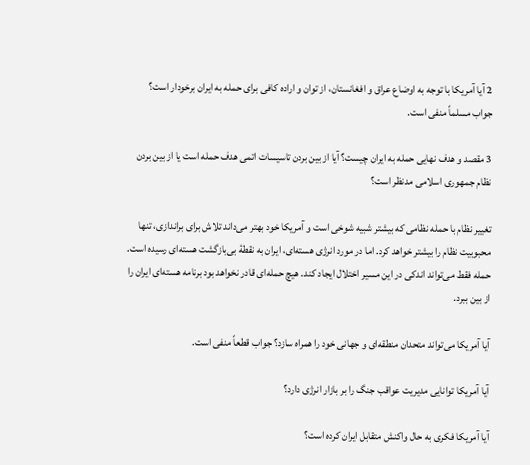2 آیا آمریکا با توجه به اوضاع عراق و افغانستان، از توان و اراده کافی برای حمله به ایران برخودار است؟ جواب مسلماً منفی است.

3 مقصد و هدف نهایی حمله به ایران چیست؟ آیا از بین بردن تاسیسات اتمی هدف حمله است یا از بین بردن نظام جمهوری اسلامی مدنظر است؟

تغییر نظام با حمله نظامی که بیشتر شبیه شوخی است و آمریکا خود بهتر می‌داند تلاش برای براندازی، تنها محبوبیت نظام را بیشتر خواهد کرد. اما در مورد انرژی هسته‌ای، ایران به نقطۀ بی‌بازگشت هسته‌ای رسیده است. حمله فقط می‌تواند اندکی در این مسیر اختلال ایجاد کند. هیچ حمله‌ای قادر نخواهد بود برنامه هسته‌ای ایران را از بین ببرد.

آیا آمریکا می‌تواند متحدان منطقه‌ای و جهانی خود را همراه سازد؟ جواب قطعاً منفی است.

آیا آمریکا توانایی مدیریت عواقب جنگ را بر بازار انرژی دارد؟

آیا آمریکا فکری به حال واکنش متقابل ایران کرده است؟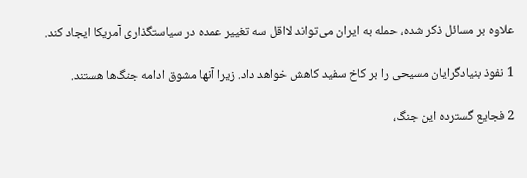علاوه بر مسائل ذکر شده، حمله به ایران می‌تواند لااقل سه تغییر عمده در سیاستگذاری آمریکا ایجاد کند.

1 نفوذ بنیادگرایان مسیحی را بر کاخ سفید کاهش خواهد داد. زیرا آنها مشوق ادامه جنگ‌ها هستند.

2 فجایع گسترده این جنگ،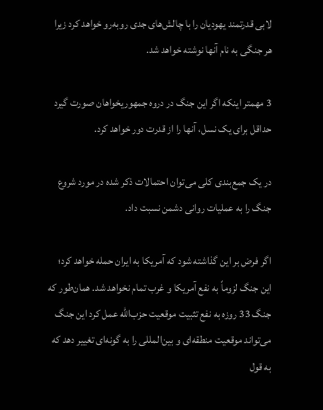لابی قدرتمند یهودیان را با چالش‌های جدی روبه‌رو خواهد کرد زیرا هر جنگی به نام آنها نوشته خواهد شد.

3 مهمتر اینکه اگر این جنگ در دروه جمهوریخواهان صورت گیرد حداقل برای یک نسل، آنها را از قدرت دور خواهد کرد.

در یک جمع‌بندی کلی می‌توان احتمالات ذکر شده در مورد شروع جنگ را به عملیات روانی دشمن نسبت داد.

اگر فرض بر این گذاشته شود که آمریکا به ایران حمله خواهد کرد؛ این جنگ لزوماً به نفع آمریکا و غرب تمام نخواهد شد. همان‌طور که جنگ 33 روزه به نفع تثبیت موقعیت حزب‌الله عمل کرد این جنگ می‌تواند موقعیت منطقه‌ای و بین‌المللی را به گونه‌ای تغییر دهد که به قول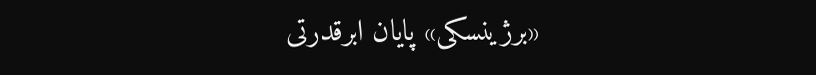«برژینسکی» پایان ابرقدرتی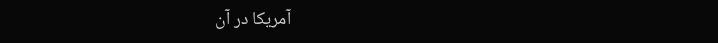آمریکا در آن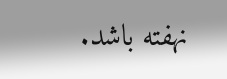نهفته باشد.